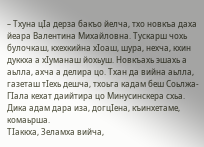– Тхуна цIa дерза бакъо йелча, тхо новкъа даха йеара Валентина Михайловна. Тускарш чохь булочкаш, кхехкийна хIоаш, шура, нехча, кхин дуккха а хIуманаш йохьуш. Новкъахь эшахь а аьлла, ахча а делира цо. Тхан да вийна аьлла, газеташ тIехь дешча, тхоьга кадам беш Соьлжа-ГIала кехат даийтира цо Минусинскера схьа. Дика адам дара иза, догцIена, къинхетаме, комаьрша.
ТIаккха, Зеламха вийча,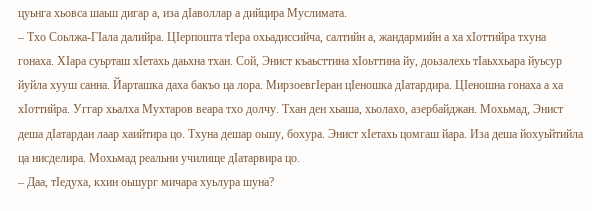цуьнга хьовса шаьш дигар а, иза дIаволлар а дийцира Муслимата.
– Тхо Соьлжа-ГIала далийра. ЦIерпошта тIера охьадиссийча, салтийн а, жандармийн а ха хIоттийра тхуна гонаха. ХIара суьрташ хIетахь даьхна тхан. Сой, Энист къаьсттина хIоьттина йу, доьзалехь тIаьххьара йуьсур йуйла хууш санна. Йарташка даха бакъо ца лора. МирзоевгIеран цIeношкa дIатардира. ЦIеношна гонаха а ха хIоттийра. Уггар хьалха Мухтаров веара тхо долчу. Тхан ден хьаша, хьолахо, азербайджан. Мохьмад, Энист деша дIатардан лаар хаийтира цо. Тхуна дешар оьшу, бохура. Энист хIетахь цомгаш йара. Иза деша йохуьйтийла ца нисделира. Мохьмад реальни училище дIатарвира цо.
– Даа, тIедуха, кхин оьшург мичара хуьлура шуна?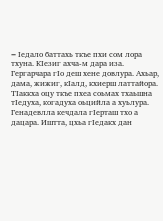– Iедало баттахь ткъе пхи сом лора тхуна. КIезиг ахча-м дара иза. Гергарчара гIo деш хене довлура. Ахьар, дама, жижиг, кIалд, кхиерш латтайора. ТIаккха оцу ткъе пхеа соьмах тхаьшна тIедуха, когадуха оьцийла а хуьлура. Генадевлла кечдала гIерташ тхо а дацара. Иштта, цхьа гIедакх дан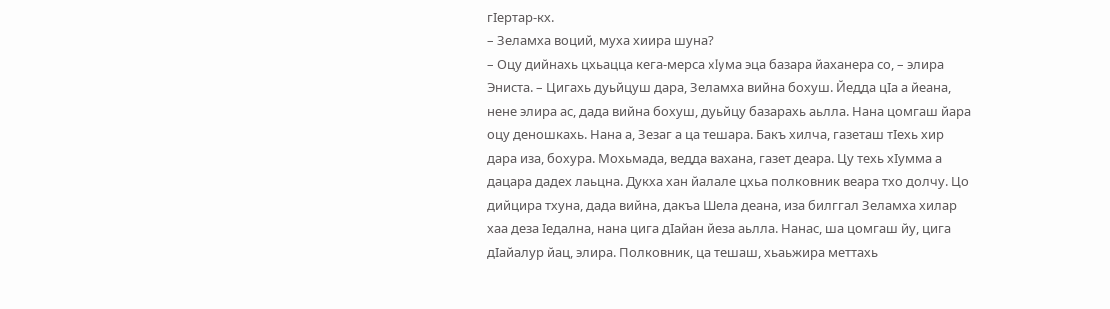гIертар-кх.
– Зеламха воций, муха хиира шуна?
– Оцу дийнахь цхьацца кега-мерса xIyмa эца базара йаханера со, – элира Эниста. – Цигахь дуьйцуш дара, Зеламха вийна бохуш. Йедда цIа а йеана, нене элира ас, дада вийна бохуш, дуьйцу базарахь аьлла. Нана цомгаш йара оцу деношкахь. Нана а, Зезаг а ца тешара. Бакъ хилча, газеташ тIехь хир дара иза, бохура. Мохьмада, ведда вахана, газет деара. Цу техь хIумма а дацара дадех лаьцна. Дукха хан йалале цхьа полковник веара тхо долчу. Цо дийцира тхуна, дада вийна, дакъа Шела деана, иза билггал Зеламха хилар хаа деза Iедална, нана цига дIайан йеза аьлла. Нанас, ша цомгаш йу, цига дIайалур йац, элира. Полковник, ца тешаш, хьаьжира меттахь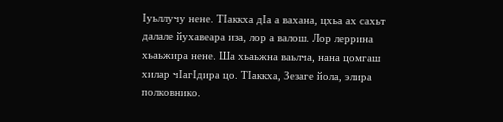Iуьллучу нене. ТIаккха дIа а вахана, цхьа ах сахьт далале йухавеара иза, лор а валош. Лор леррина хьаьжира нене. Ша хьаьжна ваьлча, нана цомгаш хилар чIагIдира цо. ТIаккха, Зезаге йола, элира полковнико.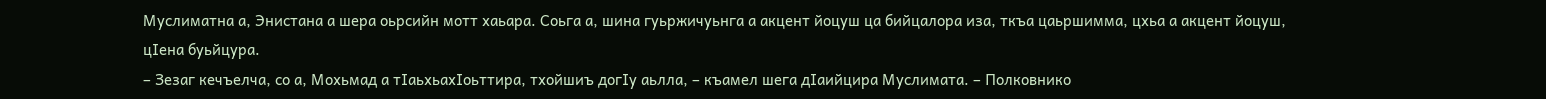Муслиматна а, Энистана а шера оьрсийн мотт хаьара. Соьга а, шина гуьржичуьнга а акцент йоцуш ца бийцалора иза, ткъа цаьршимма, цхьа а акцент йоцуш, цIена буьйцура.
– Зезаг кечъелча, со а, Мохьмад а тIаьхьахIоьттира, тхойшиъ догIу аьлла, – къамел шега дIаийцира Муслимата. – Полковнико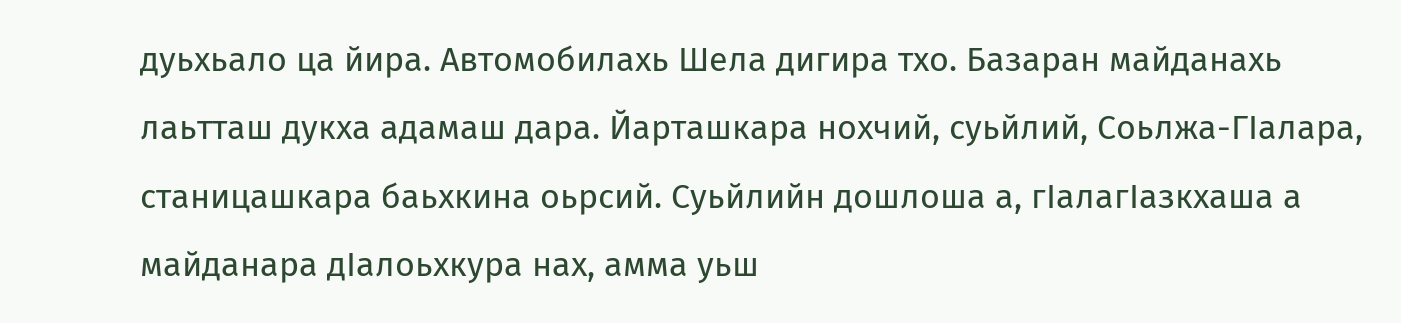дуьхьало ца йира. Автомобилахь Шела дигира тхо. Базаран майданахь лаьтташ дукха адамаш дара. Йарташкара нохчий, суьйлий, Соьлжа-ГIалара, станицашкара баьхкина оьрсий. Суьйлийн дошлоша а, гIалагIазкхаша а майданара дIалоьхкура нах, амма уьш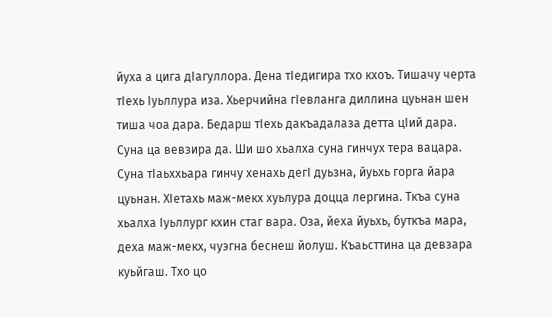йуха а цига дIагуллора. Дена тIедигира тхо кхоъ. Тишачу черта тIехь Iуьллура иза. Хьерчийна гIевланга диллина цуьнан шен тиша чоа дара. Бедарш тIехь дакъадалаза детта цIий дара. Суна ца вевзира да. Ши шо хьалха суна гинчух тера вацара. Суна тIаьххьара гинчу хенахь дегI дуьзна, йуьхь горга йара цуьнан. ХIетахь маж-мекх хуьлура доцца лергина. Ткъа суна хьалха Iуьллург кхин стаг вара. Оза, йеха йуьхь, буткъа мара, деха маж-мекх, чуэгна беснеш йолуш. Къаьсттина ца девзара куьйгаш. Тхо цо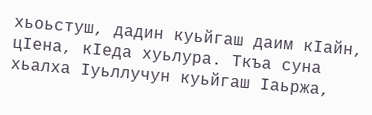хьоьстуш, дадин куьйгаш даим кIайн, цIена, кIеда хуьлура. Ткъа суна хьалха Iуьллучун куьйгаш Iаьржа,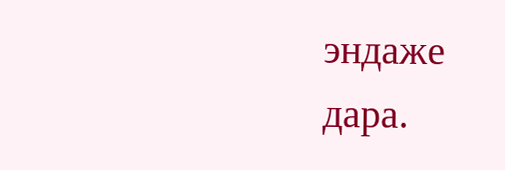эндаже дара.